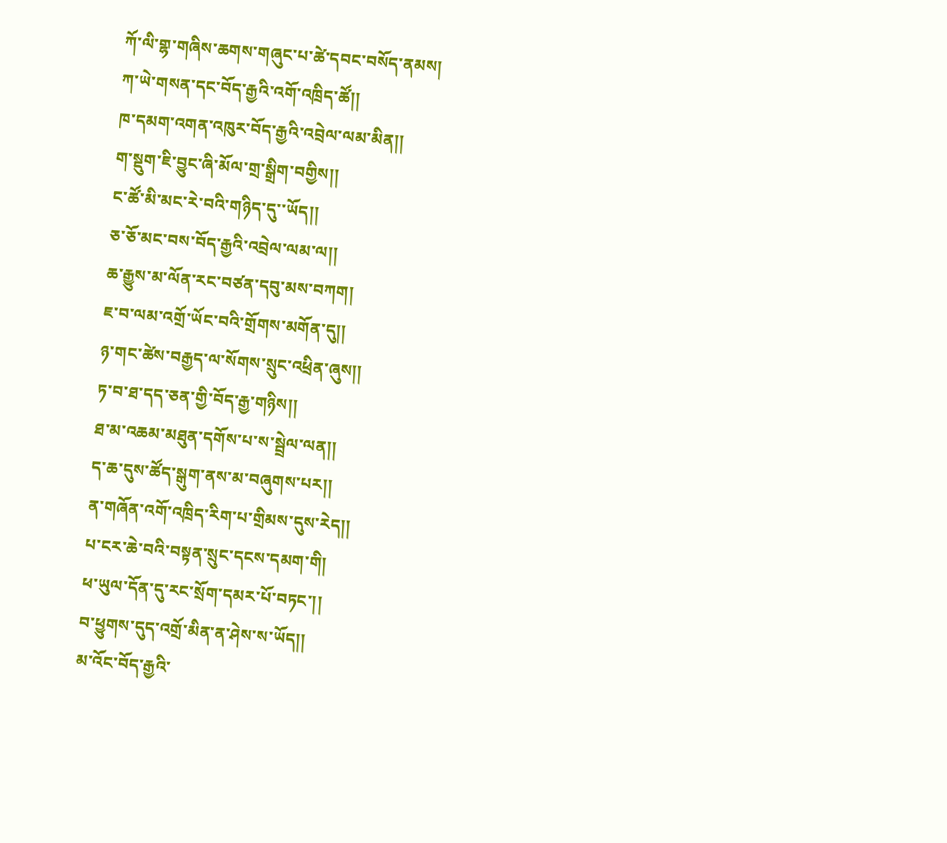ཀོ་ལི་གྷ་གཞིས་ཆགས་གཞུང་པ་ཚེ་དབང་བསོད་ནམས།
ཀ་ཡེ་གསན་དང་བོད་རྒྱའི་འགོ་འཁྲིད་ཚོ།།
ཁ་དམག་འགན་འཁུར་བོད་རྒྱའི་འབྲེལ་ལམ་མིན།།
ག་སྡུག་ཇི་བྱུང་ཞི་མོལ་གྲ་སྒྲིག་བགྱིས།།
ང་ཚོ་མི་མང་རེ་བའི་གཉིད་དུ་་ཡོད།།
ཅ་ཅོ་མང་བས་བོད་རྒྱའི་འབྲེལ་ལམ་ལ།།
ཆ་རྒྱུས་མ་ལོན་རང་བཙན་དབུ་མས་བཀག།
ཇ་བ་ལམ་འགྲོ་ཡོང་བའི་གྲོགས་མགོན་དུ།།
ཉ་གང་ཚེས་བརྒྱད་ལ་སོགས་སྲུང་འཕྲིན་ཞུས།།
ཏ་བ་ཐ་དད་ཅན་གྱི་བོད་རྒྱ་གཉིས།།
ཐ་མ་འཆམ་མཐུན་དགོས་པ་ས་སྦྲེལ་ལན།།
ད་ཆ་དུས་ཚོད་སྒུག་ནས་མ་བཞུགས་པར།།
ན་གཞོན་འགོ་འཁྲིད་རིག་པ་གྲིམས་དུས་རེད།།
པ་ངར་ཆེ་བའི་བསྟན་སྲུང་དངས་དམག་གི།
ཕ་ཡུལ་དོན་དུ་རང་སྲོག་དམར་པོ་བཏང་།།
བ་ཕྱུགས་དུད་འགྲོ་མིན་ན་ཤེས་ས་ཡོད།།
མ་འོང་བོད་རྒྱའི་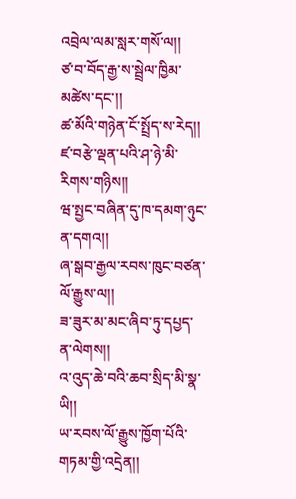འབྲེལ་ལམ་སླར་གསོ་ལ།།
ཙ་བ་བོད་རྒྱ་ས་སྦྲེལ་ཁྱིམ་མཚེས་དང་།།
ཚ་མོའི་གཉེན་ངོ་སྤྲོད་ས་རེད།།
ཛ་བརྩེ་ལྡན་པའི་ཤ་ཉེ་མི་རིགས་གཉིས།།
ཝ་སྤྱང་བཞིན་དུ་ཁ་དམག་ཉུང་ན་དགའ།།
ཞ་སྒབ་རྒྱལ་རབས་ཁུང་བཙན་ལོ་རྒྱུས་ལ།།
ཟ་ཟུར་མ་མང་ཞིབ་ཏུ་དཔྱད་ན་ལེགས།།
འ་འུད་ཆེ་བའི་ཆབ་སྲིད་མི་སྣ་ཡི།།
ཡ་རབས་ལོ་རྒྱུས་ཁྱོག་པོའི་གཏམ་གྱི་འདྲེན།།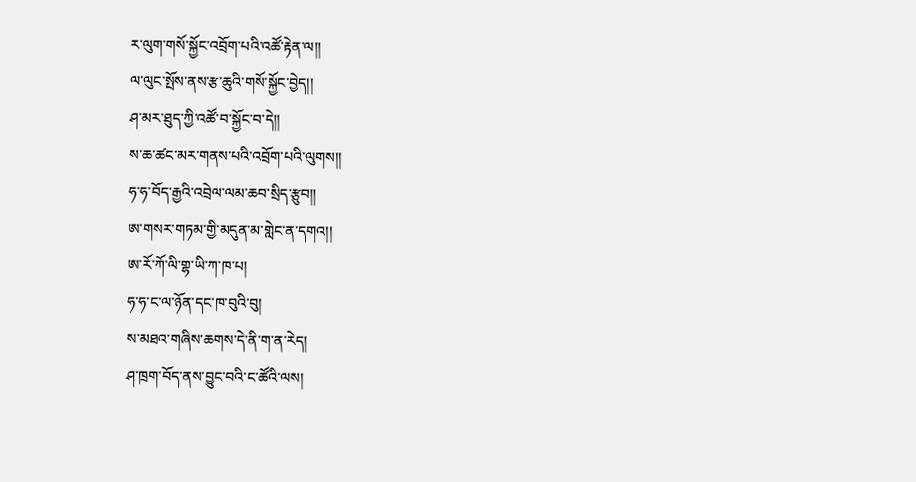ར་ལུག་གསོ་སྐྱོང་འབྲོག་པའི་འཚོ་རྟེན་ལ།།
ལ་ལུང་སྤོས་ནས་རྩ་ཆུའི་གསོ་སྐྱོང་བྱེད།།
ཤ་མར་ཐུད་ཀྱི་འཚོ་བ་སྐྱོང་བ་དེ།།
ས་ཆ་ཚང་མར་གནས་པའི་འབྲོག་པའི་ལུགས།།
ཧ་ཧ་བོད་རྒྱའི་འབྲེལ་ལམ་ཆབ་སྲིད་རྩུབ།།
ཨ་གསར་གཏམ་གྱི་མདུན་མ་གླེང་ན་དགའ།།
ཨ་རོ་ཀོ་ལི་གྷ་ཡི་ཀ་ཁ་པ།
ཧ་ཧ་ང་ལ་ཉོན་དང་ཁ་བུའི་བུ།
ས་མཐའ་གཞིས་ཆགས་དེ་ནི་ག་ན་རེད།
ཤ་ཁྲག་བོད་ནས་བྱུང་བའི་ང་ཚོའི་ལས།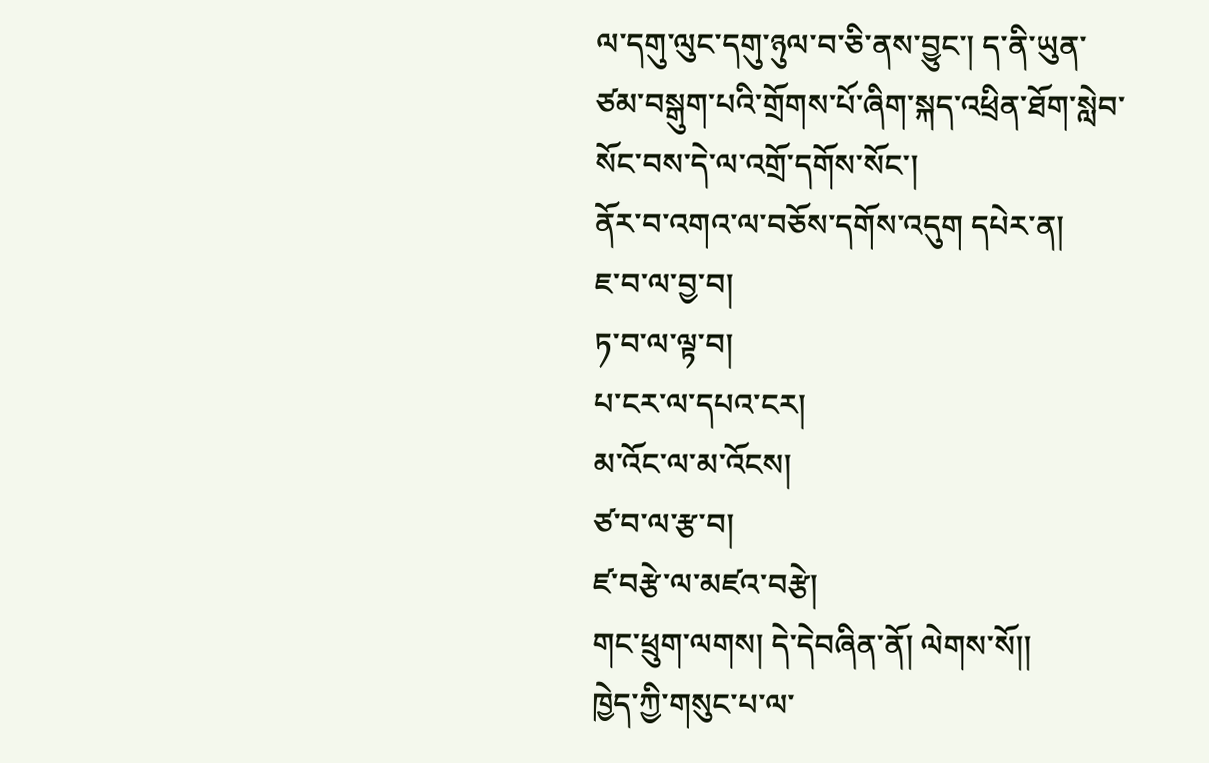ལ་དགུ་ལུང་དགུ་ཉུལ་བ་ཅི་ནས་བྱུང་། ད་ནི་ཡུན་ཙམ་བསྒུག་པའི་གྲོགས་པོ་ཞིག་སྐད་འཕྲིན་ཐོག་སླེབ་སོང་བས་དེ་ལ་འགྲོ་དགོས་སོང་།
ནོར་བ་འགའ་ལ་བཅོས་དགོས་འདུག དཔེར་ན།
ཇ་བ་ལ་བྱ་བ།
ཏ་བ་ལ་ལྟ་བ།
པ་ངར་ལ་དཔའ་ངར།
མ་འོང་ལ་མ་འོངས།
ཙ་བ་ལ་རྩ་བ།
ཛ་བརྩེ་ལ་མཛའ་བརྩེ།
གང་ཕྲུག་ལགས། དེ་དེབཞིན་ནོ། ལེགས་སོ།།
ཁྱེད་ཀྱི་གསུང་པ་ལ་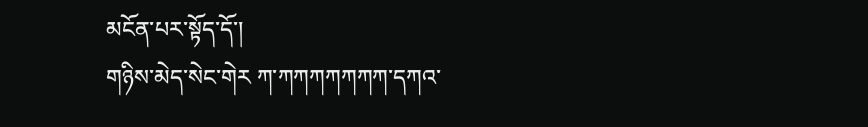མངོན་པར་སྟོད་དོ་།
གཉིས་མེད་སེང་གེར ཀ་ཀཀཀཀཀཀཀ་དཀའ་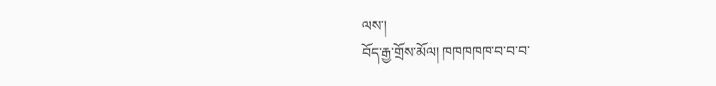ལས་།
བོད་རྒྱ་གྲོས་མོལ། ཁཁཁཁཁ་བ་བ་བ་